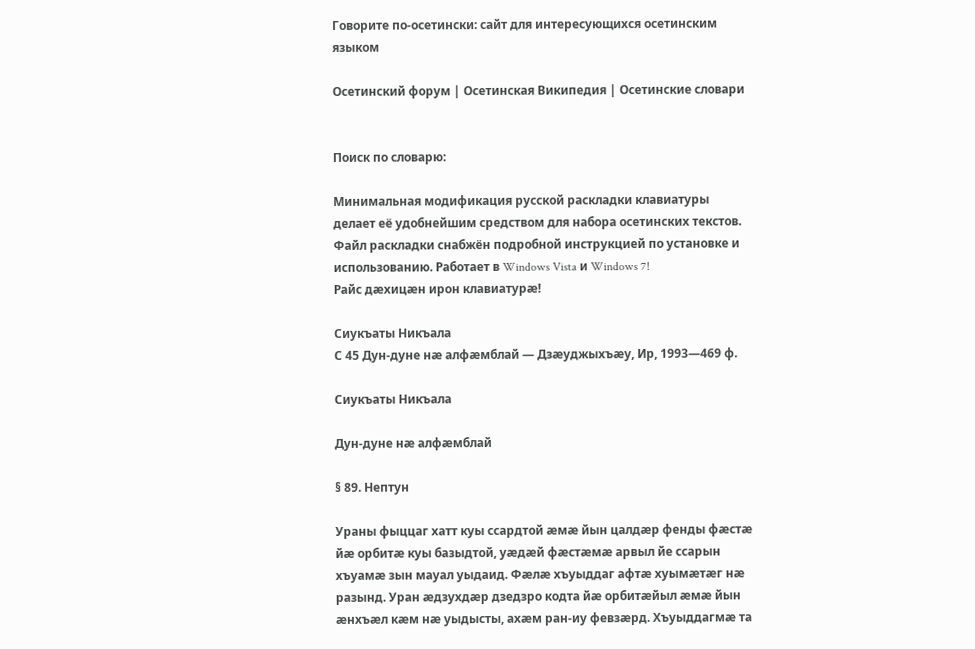Говорите по-осетински: сайт для интересующихся осетинским языком

Осетинский форум | Осетинская Википедия | Осетинские словари


Поиск по словарю:

Минимальная модификация русской раскладки клавиатуры делает её удобнейшим средством для набора осетинских текстов. Файл раскладки снабжён подробной инструкцией по установке и использованию. Работает в Windows Vista и Windows 7!
Райс дæхицæн ирон клавиатурæ!

Сиукъаты Никъала
С 45 Дун-дуне нæ алфæмблай — Дзæуджыхъæу, Ир, 1993—469 ф.

Сиукъаты Никъала

Дун-дуне нæ алфæмблай

§ 89. Нептун

Ураны фыццаг хатт куы ссардтой æмæ йын цалдæр фенды фæстæ йæ орбитæ куы базыдтой, уæдæй фæстæмæ арвыл йе ссарын хъуамæ зын мауал уыдаид. Фæлæ хъуыддаг афтæ хуымæтæг нæ разынд. Уран æдзухдæр дзедзро кодта йæ орбитæйыл æмæ йын æнхъæл кæм нæ уыдысты, ахæм ран-иу февзæрд. Хъуыддагмæ та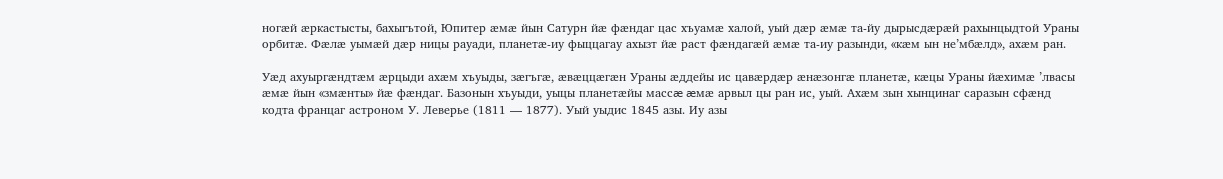ногæй æркастысты, бахыгътой, Юпитер æмæ йын Сатурн йæ фæндаг цас хъуамæ халой, уый дæр æмæ та-йу дырысдæрæй рахынцыдтой Ураны орбитæ. Фæлæ уымæй дæр ницы рауади, планетæ-иу фыццагау ахызт йæ раст фæндагæй æмæ та-иу разынди, «кæм ын не’мбæлд», ахæм ран.

Уæд ахуыргæндтæм æрцыди ахæм хъуыды, зæгъгæ, æвæццæгæн Ураны æддейы ис цавæрдæр æнæзонгæ планетæ, кæцы Ураны йæхимæ ’лвасы æмæ йын «змæнты» йæ фæндаг. Базонын хъуыди, уыцы планетæйы массæ æмæ арвыл цы ран ис, уый. Ахæм зын хынцинаг саразын сфæнд кодта францаг астроном У. Леверье (1811 — 1877). Уый уыдис 1845 азы. Иу азы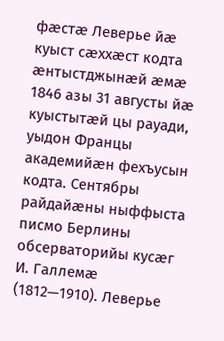фæстæ Леверье йæ куыст сæххæст кодта æнтыстджынæй æмæ 1846 азы 31 августы йæ куыстытæй цы рауади, уыдон Францы академийæн фехъусын кодта. Сентябры райдайæны ныффыста писмо Берлины обсерваторийы кусæг И. Галлемæ (1812—1910). Леверье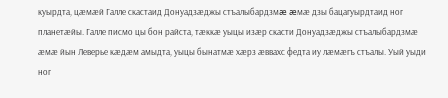куырдта, цæмæй Галле скастаид Донуадзæджы стъалыбардзмæ æмæ дзы бацагуырдтаид ног планетæйы. Галле писмо цы бон райста, тæккæ уыцы изæр скасти Донуадзæджы стъалыбардзмæ æмæ йын Леверье кæдæм амыдта, уыцы бынатмæ хæрз æввахс федта иу лæмæгъ стъалы. Уый уыди ног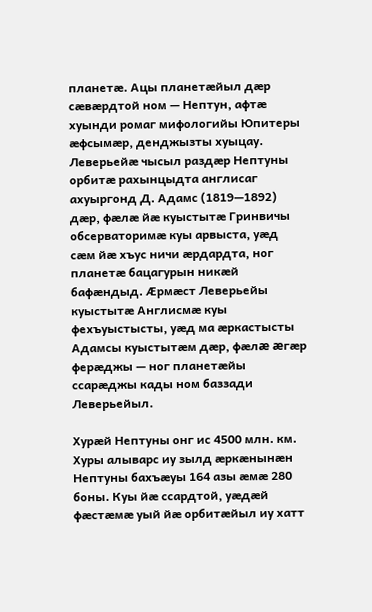планетæ. Ацы планетæйыл дæр сæвæрдтой ном — Нептун, афтæ хуынди ромаг мифологийы Юпитеры æфсымæр, денджызты хуыцау. Леверьейæ чысыл раздæр Нептуны орбитæ рахынцыдта англисаг ахуыргонд Д. Адамс (1819—1892) дæр, фæлæ йæ куыстытæ Гринвичы обсерваторимæ куы арвыста, уæд сæм йæ хъус ничи æрдардта, ног планетæ бацагурын никæй бафæндыд. Æрмæст Леверьейы куыстытæ Англисмæ куы фехъуыстысты, уæд ма æркастысты Адамсы куыстытæм дæр, фæлæ æгæр ферæджы — ног планетæйы ссарæджы кады ном баззади Леверьейыл.

Хурæй Нептуны онг ис 4500 млн. км. Хуры алыварс иу зылд æркæнынæн Нептуны бахъæуы 164 азы æмæ 280 боны. Куы йæ ссардтой, уæдæй фæстæмæ уый йæ орбитæйыл иу хатт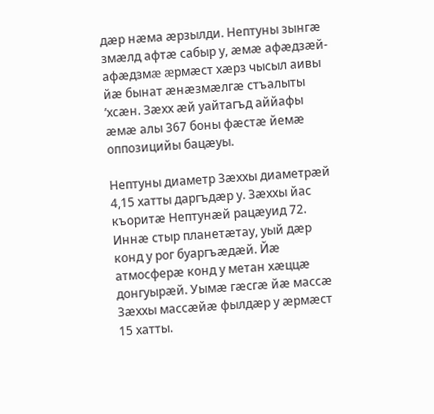дæр нæма æрзылди. Нептуны зынгæ змæлд афтæ сабыр у, æмæ афæдзæй-афæдзмæ æрмæст хæрз чысыл аивы йæ бынат æнæзмæлгæ стъалыты ’хсæн. Зæхх æй уайтагъд аййафы æмæ алы 367 боны фæстæ йемæ оппозицийы бацæуы.

Нептуны диаметр Зæххы диаметрæй 4,15 хатты даргъдæр у. Зæххы йас къоритæ Нептунæй рацæуид 72. Иннæ стыр планетæтау, уый дæр конд у рог буаргъæдæй. Йæ атмосферæ конд у метан хæццæ донгуырæй. Уымæ гæсгæ йæ массæ Зæххы массæйæ фылдæр у æрмæст 15 хатты.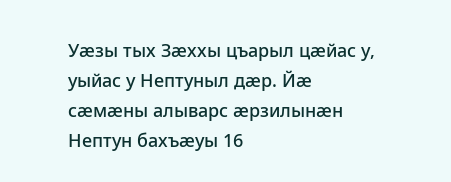Уæзы тых Зæххы цъарыл цæйас у, уыйас у Нептуныл дæр. Йæ сæмæны алыварс æрзилынæн Нептун бахъæуы 16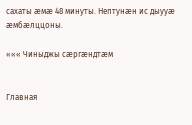сахаты æмæ 48 минуты. Нептунæн ис дыууæ æмбæлццоны.

««« Чиныджы сæргæндтæм


Главная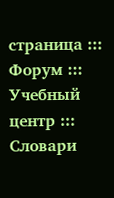страница ::: Форум ::: Учебный центр ::: Словари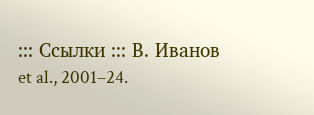::: Ссылки ::: В. Иванов et al., 2001–24.